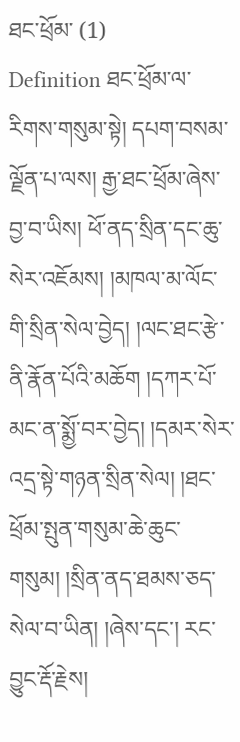ཐང་ཕྲོམ་ (1)
Definition ཐང་ཕྲོམ་ལ་རིགས་གསུམ་སྟེ། དཔག་བསམ་ལྗོན་པ་ལས། རྒྱ་ཐང་ཕྲོམ་ཞེས་བྱ་བ་ཡིས། ཕོ་ནད་སྲིན་དང་ཆུ་སེར་འཇོམས། །མཁལ་མ་ལོང་གི་སྲིན་སེལ་བྱེད། །ལང་ཐང་རྩེ་ནི་རྣོན་པོའི་མཆོག །དཀར་པོ་མང་ན་སྨྱོ་བར་བྱེད། །དམར་སེར་འདྲ་སྟེ་གཉན་སྲིན་སེལ། །ཐང་ཕྲོམ་སྤུན་གསུམ་ཆེ་ཆུང་གསུམ། །སྲིན་ནད་ཐམས་ཅད་སེལ་བ་ཡིན། །ཞེས་དང་། རང་བྱུང་རྡོ་རྗེས།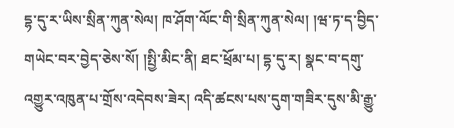དྷ་དུ་ར་ཡིས་སྲིན་ཀུན་སེལ། ཁ་ཤོག་ལོང་གི་སྲིན་ཀུན་སེལ། །ཝ་ཏ་ད་བྱིད་གཡེང་བར་བྱེད་ཅེས་སོ། །སྤྱི་མིང་ནི། ཐང་ཕྲོམ་པ། དྷ་དུ་ར། སྣང་བ་དགུ་འགྱུར་འཁུན་པ་གྲོས་འདེབས་ཟེར། འདི་ཚངས་པས་དུག་གཟིར་དུས་མི་རྒྱུ་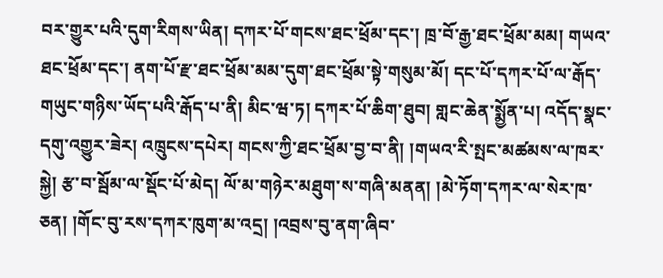བར་གྱུར་པའི་དུག་རིགས་ཡིན། དཀར་པོ་གངས་ཐང་ཕྲོམ་དང་། ཁྲ་བོ་རྒྱ་ཐང་ཕྲོམ་མམ། གཡའ་ཐང་ཕྲོམ་དང་། ནག་པོ་རྫ་ཐང་ཕྲོམ་མམ་དུག་ཐང་ཕྲོམ་སྟེ་གསུམ་མོ། དང་པོ་དཀར་པོ་ལ་རྒོད་གཡུང་གཉིས་ཡོད་པའི་རྒོད་པ་ནི། མིང་ཝ་ཏ། དཀར་པོ་ཆིག་ཐུབ། གླང་ཆེན་སྨྱོན་པ། འདོད་སྣང་དགུ་འགྱུར་ཟེར། འཁྲུངས་དཔེར། གངས་ཀྱི་ཐང་ཕྲོམ་བྱ་བ་ནི། །གཡའ་རི་སྤང་མཚམས་ལ་ཁར་སྐྱེ། རྩ་བ་སྦོམ་ལ་སྡོང་པོ་མེད། ལོ་མ་གཉེར་མཐུག་ས་གཞི་མནན། །མེ་ཏོག་དཀར་ལ་སེར་ཁ་ཅན། །གོང་བུ་རས་དཀར་ཁུག་མ་འདྲ། །འབྲས་བུ་ནག་ཞིབ་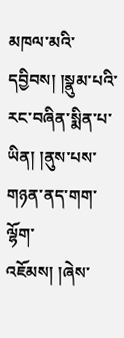མཁལ་མའི་དབྱིབས། །སྣུམ་པའི་རང་བཞིན་སྨིན་པ་ཡིན། །ནུས་པས་གཉན་ནད་གག་ལྷོག་འཇོམས། །ཞེས་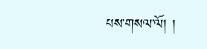པས་གསལ་ལོ། །